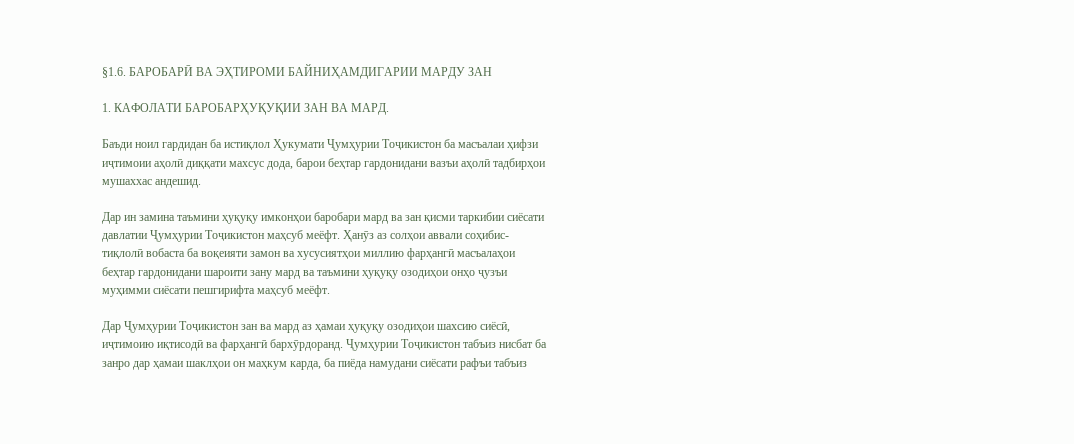§1.6. БАРОБАРӢ ВА ЭҲТИРОМИ БАЙНИҲАМДИГАРИИ МАРДУ ЗАН

1. КАФОЛАТИ БАРОБАРҲУҚУҚИИ ЗАН ВА МАРД.

Баъди ноил гардидан ба истиқлол Ҳукумати Ҷумҳурии Тоҷикистон ба масъалаи ҳифзи иҷтимоии аҳолӣ диққати махсус дода, барои беҳтар гардонидани вазъи аҳолӣ тадбирҳои мушаххас андешид.

Дар ин замина таъмини ҳуқуқу имконҳои баробари мард ва зан қисми таркибии сиёсати давлатии Ҷумҳурии Тоҷикистон маҳсуб меёфт. Ҳанӯз аз солҳои аввали соҳибис- тиқлолӣ вобаста ба воқеияти замон ва хусусиятҳои миллию фарҳангӣ масъалаҳои беҳтар гардонидани шароити зану мард ва таъмини ҳуқуқу озодиҳои онҳо ҷузъи муҳимми сиёсати пешгирифта маҳсуб меёфт.

Дар Ҷумҳурии Тоҷикистон зан ва мард аз ҳамаи ҳуқуқу озодиҳои шахсию сиёсӣ, иҷтимоию иқтисодӣ ва фарҳангӣ бархӯрдоранд. Ҷумҳурии Тоҷикистон табъиз нисбат ба занро дар ҳамаи шаклҳои он маҳкум карда, ба пиёда намудани сиёсати рафъи табъиз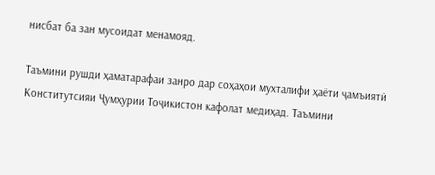нисбат ба зан мусоидат менамояд.

Таъмини рушди ҳаматарафаи занро дар соҳаҳои мухталифи ҳаёти ҷамъиятӣ Конститутсияи Ҷумҳурии Тоҷикистон кафолат медиҳад. Таъмини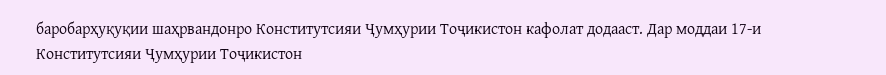баробарҳуқуқии шаҳрвандонро Конститутсияи Ҷумҳурии Тоҷикистон кафолат додааст. Дар моддаи 17-и Конститутсияи Ҷумҳурии Тоҷикистон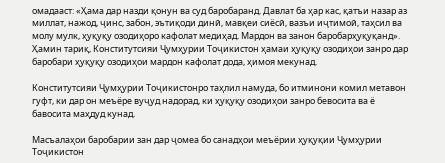омадааст: «Ҳама дар назди қонун ва суд баробаранд. Давлат ба ҳар кас, қатъи назар аз миллат, нажод, ҷинс, забон, эътиқоди динӣ, мавқеи сиёсӣ, вазъи иҷтимоӣ, таҳсил ва молу мулк, ҳуқуқу озодиҳоро кафолат медиҳад. Мардон ва занон баробарҳуқуқанд». Ҳамин тариқ, Конститутсияи Ҷумҳурии Тоҷикистон ҳамаи ҳуқуқу озодиҳои занро дар баробари ҳуқуқу озодиҳои мардон кафолат дода, ҳимоя мекунад.

Конститутсияи Ҷумҳурии Тоҷикистонро таҳлил намуда, бо итминони комил метавон гуфт, ки дар он меъёре вуҷуд надорад, ки ҳуқуқу озодиҳои занро бевосита ва ё бавосита маҳдуд кунад.

Масъалаҳои баробарии зан дар ҷомеа бо санадҳои меъёрии ҳуқуқии Ҷумҳурии Тоҷикистон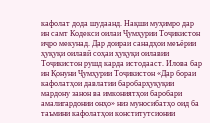кафолат дода шудаанд. Нақши муҳимро дар ин самт Кодекси оилаи Ҷумҳурии Тоҷикистон иҷро мекунад. Дар доираи санадҳои меъёрии ҳуқуқи оилавӣ соҳаи ҳуқуқи оилавии Тоҷикистон рушд карда истодааст. Илова бар ин Қонуни Ҷумҳурии Тоҷикистон «Дар бораи кафолатҳои давлатии баробарҳуқуқии мардону занон ва имкониятҳои баробари амалигардонии онҳо» низ муносибатҳо оид ба таъмини кафолатҳои конститутсионии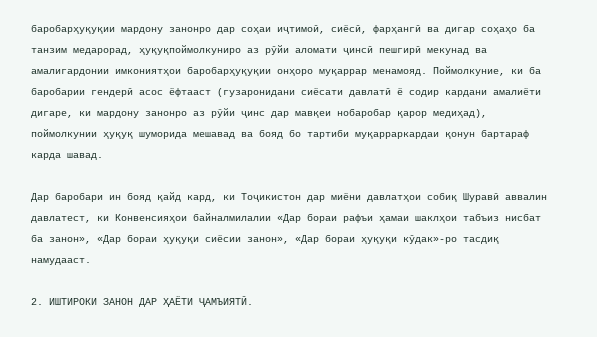баробарҳуқуқии мардону занонро дар соҳаи иҷтимоӣ, сиёсӣ, фарҳангӣ ва дигар соҳаҳо ба танзим медарорад, ҳуқуқпоймолкуниро аз рӯйи аломати ҷинсӣ пешгирӣ мекунад ва амалигардонии имкониятҳои баробарҳуқуқии онҳоро муқаррар менамояд. Поймолкуние, ки ба баробарии гендерӣ асос ёфтааст (гузаронидани сиёсати давлатӣ ё содир кардани амалиёти дигаре, ки мардону занонро аз рӯйи ҷинс дар мавқеи нобаробар қарор медиҳад), поймолкунии ҳуқуқ шуморида мешавад ва бояд бо тартиби муқарраркардаи қонун бартараф карда шавад.

Дар баробари ин бояд қайд кард, ки Тоҷикистон дар миёни давлатҳои собиқ Шуравӣ аввалин давлатест, ки Конвенсияҳои байналмилалии «Дар бораи рафъи ҳамаи шаклҳои табъиз нисбат ба занон», «Дар бораи ҳуқуқи сиёсии занон», «Дар бораи ҳуқуқи кӯдак»-ро тасдиқ намудааст.

2. ИШТИРОКИ ЗАНОН ДАР ҲАЁТИ ҶАМЪИЯТӢ.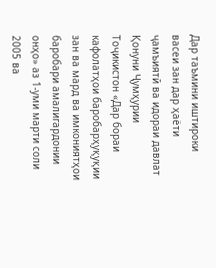Дар таъмини иштироки васеи зан дар ҳаёти ҷамъиятӣ ва идораи давлат Қонуни Ҷумҳурии Тоҷикистон «Дар бораи кафолатҳои баробарҳуқуқии зан ва мард ва имкониятҳои баробари амалигардонии онҳо» аз 1-уми марти соли 2005 ва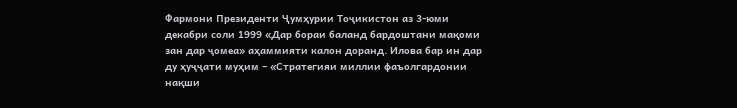Фармони Президенти Ҷумҳурии Тоҷикистон аз 3-юми декабри соли 1999 «Дар бораи баланд бардоштани мақоми зан дар ҷомеа» аҳаммияти калон доранд. Илова бар ин дар ду ҳуҷҷати муҳим – «Стратегияи миллии фаъолгардонии нақши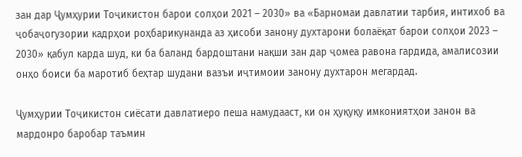зан дар Ҷумҳурии Тоҷикистон барои солҳои 2021 – 2030» ва «Барномаи давлатии тарбия, интихоб ва ҷобаҷогузории кадрҳои роҳбарикунанда аз ҳисоби занону духтарони болаёқат барои солҳои 2023 – 2030» қабул карда шуд, ки ба баланд бардоштани нақши зан дар ҷомеа равона гардида, амалисозии онҳо боиси ба маротиб беҳтар шудани вазъи иҷтимоии занону духтарон мегардад.

Ҷумҳурии Тоҷикистон сиёсати давлатиеро пеша намудааст, ки он ҳуқуқу имкониятҳои занон ва мардонро баробар таъмин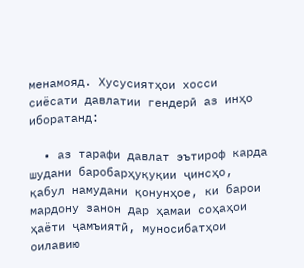менамояд. Хусусиятҳои хосси сиёсати давлатии гендерӣ аз инҳо иборатанд:

  • аз тарафи давлат эътироф карда шудани баробарҳуқуқии ҷинсҳо, қабул намудани қонунҳое, ки барои мардону занон дар ҳамаи соҳаҳои ҳаёти ҷамъиятӣ, муносибатҳои оилавию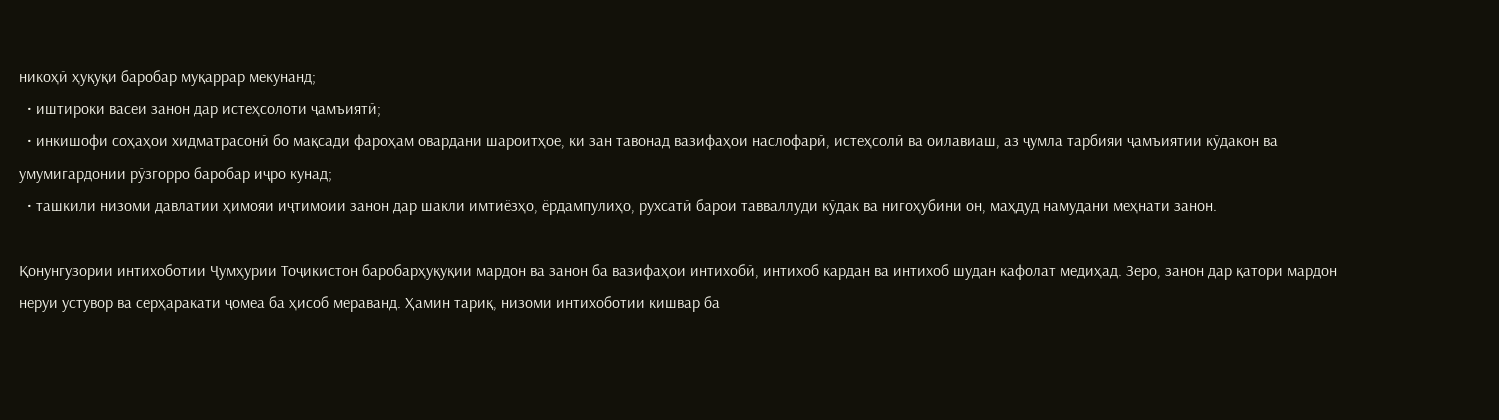никоҳӣ ҳуқуқи баробар муқаррар мекунанд;
  • иштироки васеи занон дар истеҳсолоти ҷамъиятӣ;
  • инкишофи соҳаҳои хидматрасонӣ бо мақсади фароҳам овардани шароитҳое, ки зан тавонад вазифаҳои наслофарӣ, истеҳсолӣ ва оилавиаш, аз ҷумла тарбияи ҷамъиятии кӯдакон ва умумигардонии рӯзгорро баробар иҷро кунад;
  • ташкили низоми давлатии ҳимояи иҷтимоии занон дар шакли имтиёзҳо, ёрдампулиҳо, рухсатӣ барои тавваллуди кӯдак ва нигоҳубини он, маҳдуд намудани меҳнати занон.

Қонунгузории интихоботии Ҷумҳурии Тоҷикистон баробарҳуқуқии мардон ва занон ба вазифаҳои интихобӣ, интихоб кардан ва интихоб шудан кафолат медиҳад. Зеро, занон дар қатори мардон неруи устувор ва серҳаракати ҷомеа ба ҳисоб мераванд. Ҳамин тариқ, низоми интихоботии кишвар ба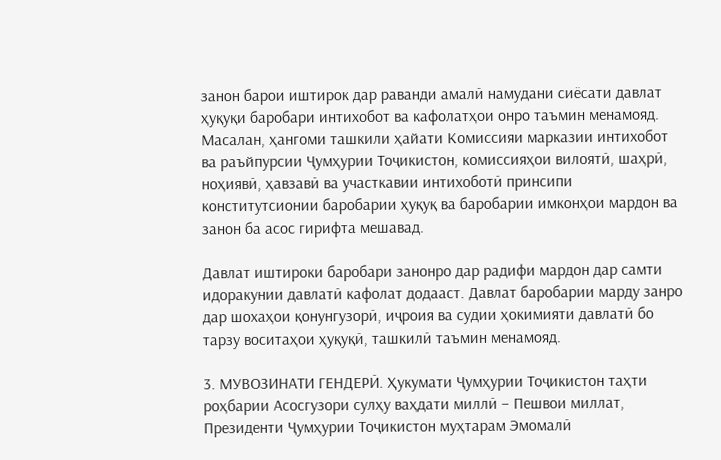занон барои иштирок дар раванди амалӣ намудани сиёсати давлат ҳуқуқи баробари интихобот ва кафолатҳои онро таъмин менамояд. Масалан, ҳангоми ташкили ҳайати Комиссияи марказии интихобот ва раъйпурсии Ҷумҳурии Тоҷикистон, комиссияҳои вилоятӣ, шаҳрӣ, ноҳиявӣ, ҳавзавӣ ва участкавии интихоботӣ принсипи конститутсионии баробарии ҳуқуқ ва баробарии имконҳои мардон ва занон ба асос гирифта мешавад.

Давлат иштироки баробари занонро дар радифи мардон дар самти идоракунии давлатӣ кафолат додааст. Давлат баробарии марду занро дар шохаҳои қонунгузорӣ, иҷроия ва судии ҳокимияти давлатӣ бо тарзу воситаҳои ҳуқуқӣ, ташкилӣ таъмин менамояд.

3. МУВОЗИНАТИ ГЕНДЕРӢ. Ҳукумати Ҷумҳурии Тоҷикистон таҳти роҳбарии Асосгузори сулҳу ваҳдати миллӣ – Пешвои миллат, Президенти Ҷумҳурии Тоҷикистон муҳтарам Эмомалӣ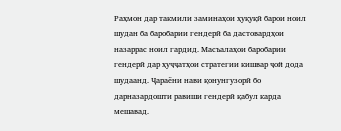Раҳмон дар такмили заминаҳои ҳуқуқӣ барои ноил шудан ба баробарии гендерӣ ба дастовардҳои назаррас ноил гардид. Масъалаҳои баробарии гендерӣ дар ҳуҷҷатҳои стратегии кишвар ҷой дода шудаанд. Ҷараёни нави қонунгузорӣ бо дарназардошти равиши гендерӣ қабул карда мешавад.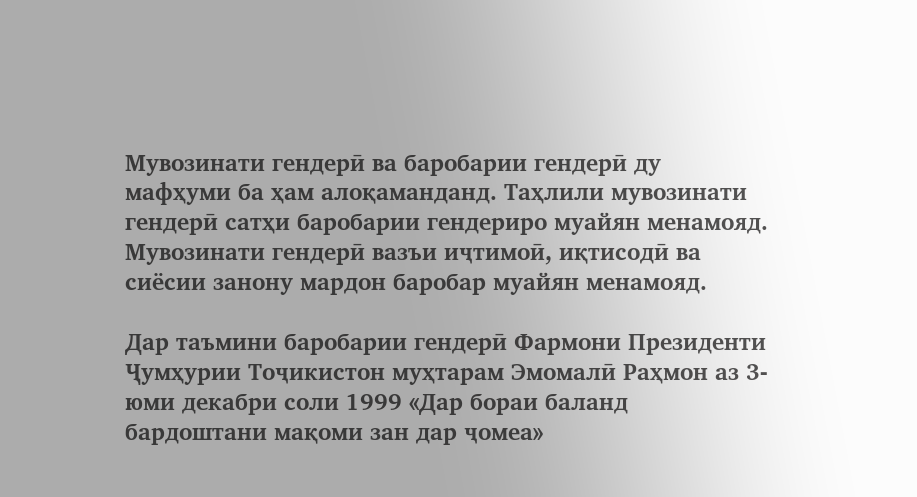Мувозинати гендерӣ ва баробарии гендерӣ ду мафҳуми ба ҳам алоқаманданд. Таҳлили мувозинати гендерӣ сатҳи баробарии гендериро муайян менамояд. Мувозинати гендерӣ вазъи иҷтимоӣ, иқтисодӣ ва сиёсии занону мардон баробар муайян менамояд.

Дар таъмини баробарии гендерӣ Фармони Президенти Ҷумҳурии Тоҷикистон муҳтарам Эмомалӣ Раҳмон аз 3-юми декабри соли 1999 «Дар бораи баланд бардоштани мақоми зан дар ҷомеа»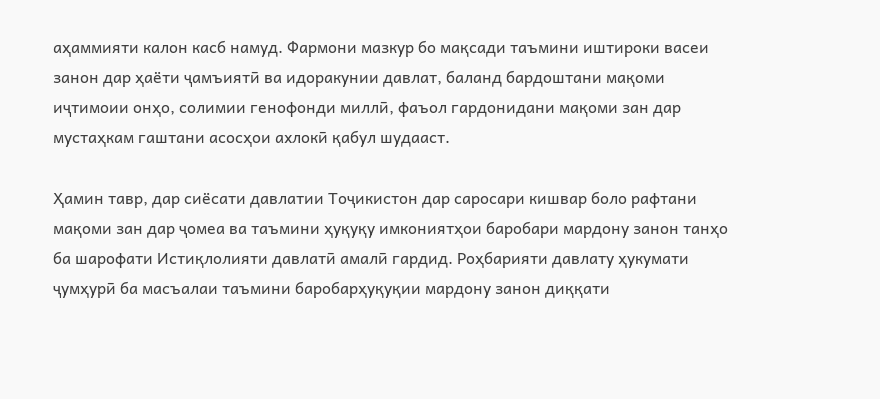аҳаммияти калон касб намуд. Фармони мазкур бо мақсади таъмини иштироки васеи занон дар ҳаёти ҷамъиятӣ ва идоракунии давлат, баланд бардоштани мақоми иҷтимоии онҳо, солимии генофонди миллӣ, фаъол гардонидани мақоми зан дар мустаҳкам гаштани асосҳои ахлокӣ қабул шудааст.

Ҳамин тавр, дар сиёсати давлатии Тоҷикистон дар саросари кишвар боло рафтани мақоми зан дар ҷомеа ва таъмини ҳуқуқу имкониятҳои баробари мардону занон танҳо ба шарофати Истиқлолияти давлатӣ амалӣ гардид. Роҳбарияти давлату ҳукумати ҷумҳурӣ ба масъалаи таъмини баробарҳуқуқии мардону занон диққати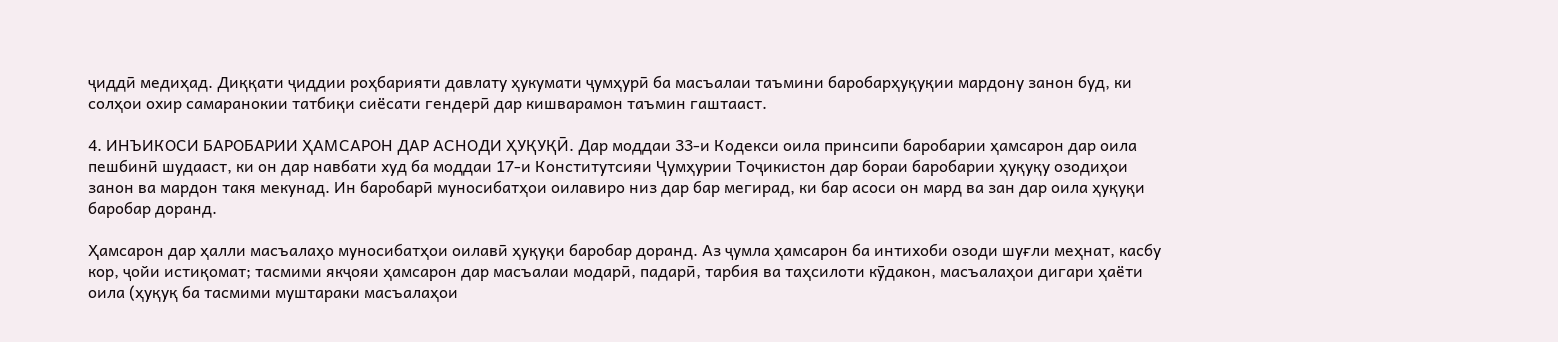ҷиддӣ медиҳад. Диққати ҷиддии роҳбарияти давлату ҳукумати ҷумҳурӣ ба масъалаи таъмини баробарҳуқуқии мардону занон буд, ки солҳои охир самаранокии татбиқи сиёсати гендерӣ дар кишварамон таъмин гаштааст.

4. ИНЪИКОСИ БАРОБАРИИ ҲАМСАРОН ДАР АСНОДИ ҲУҚУҚӢ. Дар моддаи 33-и Кодекси оила принсипи баробарии ҳамсарон дар оила пешбинӣ шудааст, ки он дар навбати худ ба моддаи 17-и Конститутсияи Ҷумҳурии Тоҷикистон дар бораи баробарии ҳуқуқу озодиҳои занон ва мардон такя мекунад. Ин баробарӣ муносибатҳои оилавиро низ дар бар мегирад, ки бар асоси он мард ва зан дар оила ҳуқуқи баробар доранд.

Ҳамсарон дар ҳалли масъалаҳо муносибатҳои оилавӣ ҳуқуқи баробар доранд. Аз ҷумла ҳамсарон ба интихоби озоди шуғли меҳнат, касбу кор, ҷойи истиқомат; тасмими якҷояи ҳамсарон дар масъалаи модарӣ, падарӣ, тарбия ва таҳсилоти кӯдакон, масъалаҳои дигари ҳаёти оила (ҳуқуқ ба тасмими муштараки масъалаҳои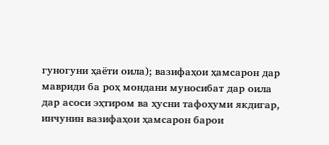гуногуни ҳаёти оила); вазифаҳои ҳамсарон дар мавриди ба роҳ мондани муносибат дар оила дар асоси эҳтиром ва ҳусни тафоҳуми якдигар, инчунин вазифаҳои ҳамсарон барои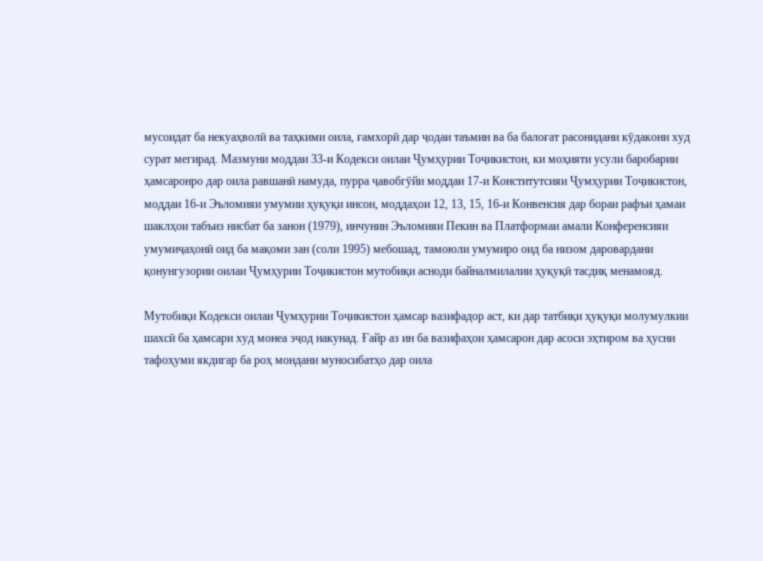мусоидат ба некуаҳволӣ ва таҳкими оила, ғамхорӣ дар ҷодаи таъмин ва ба балоғат расонидани кӯдакони худ сурат мегирад. Мазмуни моддаи 33-и Кодекси оилаи Ҷумҳурии Тоҷикистон, ки моҳияти усули баробарии ҳамсаронро дар оила равшанӣ намуда, пурра ҷавобгӯйи моддаи 17-и Конститутсияи Ҷумҳурии Тоҷикистон, моддаи 16-и Эъломияи умумии ҳуқуқи инсон, моддаҳои 12, 13, 15, 16-и Конвенсия дар бораи рафъи ҳамаи шаклҳои табъиз нисбат ба занон (1979), инчунин Эъломияи Пекин ва Платформаи амали Конференсияи умумиҷаҳонӣ оид ба мақоми зан (соли 1995) мебошад, тамоюли умумиро оид ба низом даровардани қонунгузории оилаи Ҷумҳурии Тоҷикистон мутобиқи асноди байналмилалии ҳуқуқӣ тасдиқ менамояд.

Мутобиқи Кодекси оилаи Ҷумҳурии Тоҷикистон ҳамсар вазифадор аст, ки дар татбиқи ҳуқуқи молумулкии шахсӣ ба ҳамсари худ монеа эҷод накунад. Ғайр аз ин ба вазифаҳои ҳамсарон дар асоси эҳтиром ва ҳусни тафоҳуми якдигар ба роҳ мондани муносибатҳо дар оила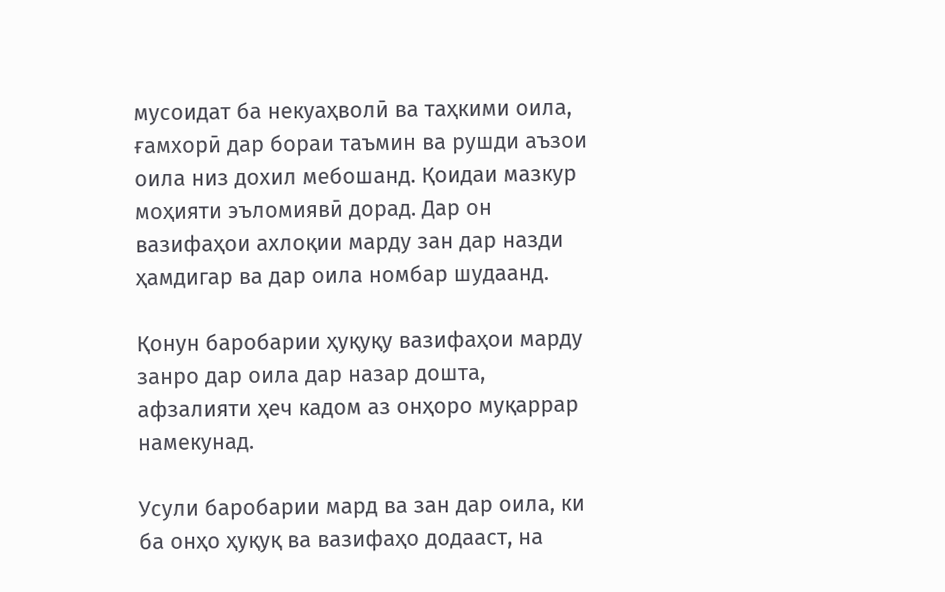мусоидат ба некуаҳволӣ ва таҳкими оила, ғамхорӣ дар бораи таъмин ва рушди аъзои оила низ дохил мебошанд. Қоидаи мазкур моҳияти эъломиявӣ дорад. Дар он вазифаҳои ахлоқии марду зан дар назди ҳамдигар ва дар оила номбар шудаанд.

Қонун баробарии ҳуқуқу вазифаҳои марду занро дар оила дар назар дошта, афзалияти ҳеч кадом аз онҳоро муқаррар намекунад.

Усули баробарии мард ва зан дар оила, ки ба онҳо ҳуқуқ ва вазифаҳо додааст, на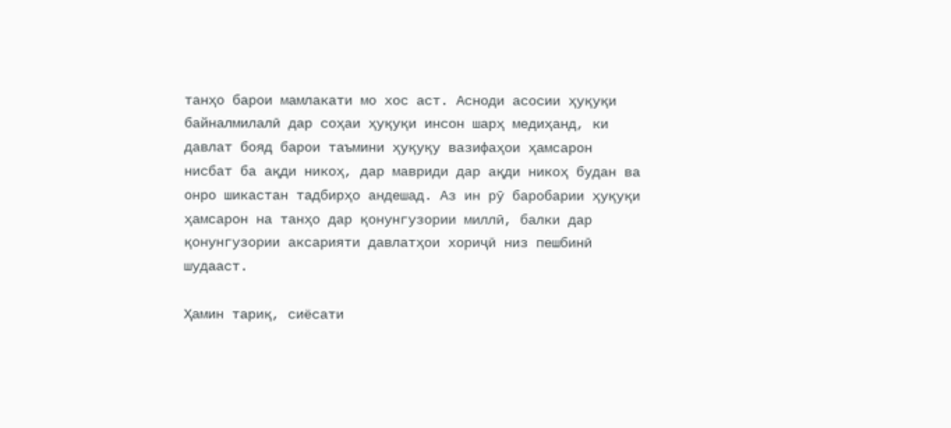танҳо барои мамлакати мо хос аст. Асноди асосии ҳуқуқи байналмилалӣ дар соҳаи ҳуқуқи инсон шарҳ медиҳанд, ки давлат бояд барои таъмини ҳуқуқу вазифаҳои ҳамсарон нисбат ба ақди никоҳ, дар мавриди дар ақди никоҳ будан ва онро шикастан тадбирҳо андешад. Аз ин рӯ баробарии ҳуқуқи ҳамсарон на танҳо дар қонунгузории миллӣ, балки дар қонунгузории аксарияти давлатҳои хориҷӣ низ пешбинӣ шудааст.

Ҳамин тариқ, сиёсати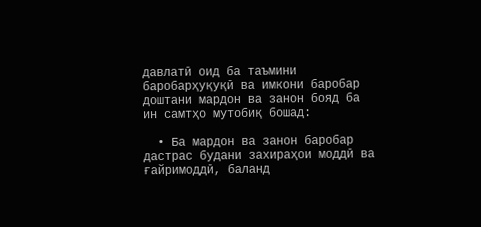давлатӣ оид ба таъмини баробарҳуқуқӣ ва имкони баробар доштани мардон ва занон бояд ба ин самтҳо мутобиқ бошад:

  • Ба мардон ва занон баробар дастрас будани захираҳои моддӣ ва ғайримоддӣ, баланд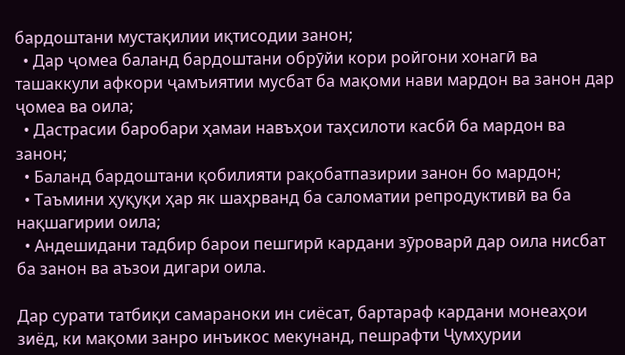бардоштани мустақилии иқтисодии занон;
  • Дар ҷомеа баланд бардоштани обрӯйи кори ройгони хонагӣ ва ташаккули афкори ҷамъиятии мусбат ба мақоми нави мардон ва занон дар ҷомеа ва оила;
  • Дастрасии баробари ҳамаи навъҳои таҳсилоти касбӣ ба мардон ва занон;
  • Баланд бардоштани қобилияти рақобатпазирии занон бо мардон;
  • Таъмини ҳуқуқи ҳар як шаҳрванд ба саломатии репродуктивӣ ва ба нақшагирии оила;
  • Андешидани тадбир барои пешгирӣ кардани зӯроварӣ дар оила нисбат ба занон ва аъзои дигари оила.

Дар сурати татбиқи самараноки ин сиёсат, бартараф кардани монеаҳои зиёд, ки мақоми занро инъикос мекунанд, пешрафти Ҷумҳурии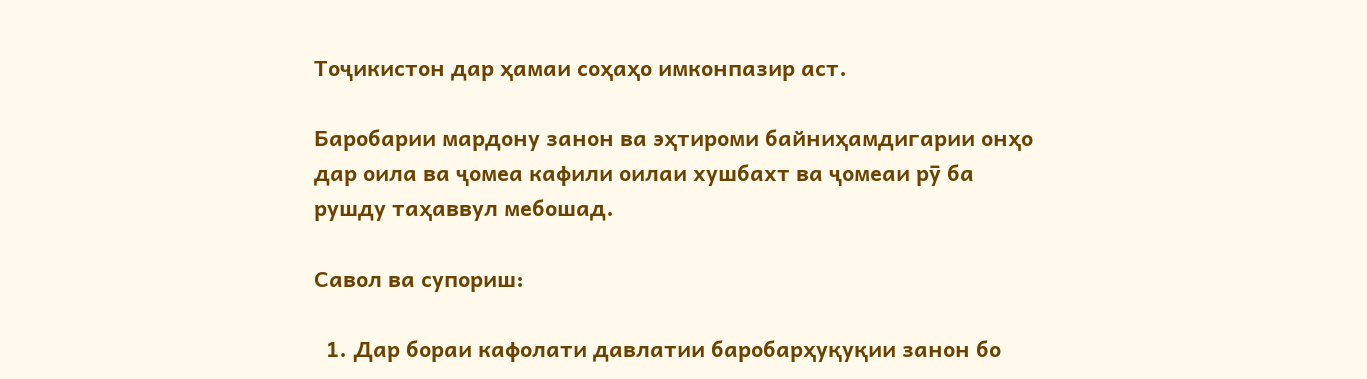Тоҷикистон дар ҳамаи соҳаҳо имконпазир аст.

Баробарии мардону занон ва эҳтироми байниҳамдигарии онҳо дар оила ва ҷомеа кафили оилаи хушбахт ва ҷомеаи рӯ ба рушду таҳаввул мебошад.

Савол ва супориш:

  1. Дар бораи кафолати давлатии баробарҳуқуқии занон бо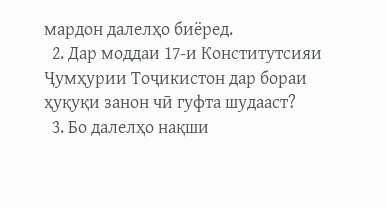мардон далелҳо биёред.
  2. Дар моддаи 17-и Конститутсияи Ҷумҳурии Тоҷикистон дар бораи ҳуқуқи занон чӣ гуфта шудааст?
  3. Бо далелҳо нақши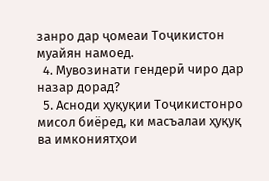занро дар ҷомеаи Тоҷикистон муайян намоед.
  4. Мувозинати гендерӣ чиро дар назар дорад?
  5. Асноди ҳуқуқии Тоҷикистонро мисол биёред, ки масъалаи ҳуқуқ ва имкониятҳои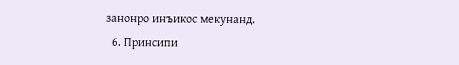занонро инъикос мекунанд.
  6. Принсипи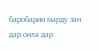баробарии марду зан дар оила дар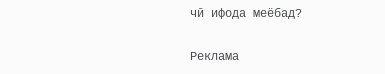чӣ ифода меёбад?

Реклама